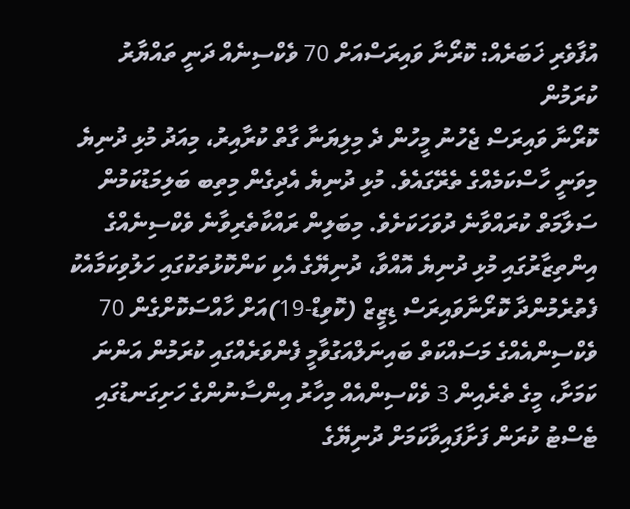އުފާވެރި ޚަބަރެއް: ކޮރޯނާ ވައިރަސްއަށް 70 ވެކްސިނެއް ދަނީ ތައްޔާރު ކުރަމުން
ކޮރޯނާ ވައިރަސް ޖެހުނު މީހުން ދެ މިލިޔަނާ ގާތް ކުރާއިރު، މިއަދު މުޅި ދުނިޔެ މިވަނީ ހާސްކަމެއްގެ ތެރޭގައެވެ. މުޅި ދުނިޔެ އެދިގެން މިތިބ ބަލިމަޑުކަމުން ސަލާމަތް ކުރައްވާނެ ދުވަހަކަށެވެ. މިބަލިން ރައްކާތެރިވާނެ ވެކްސިނެއްގެ އިންތިޒާރުގައި މުޅި ދުނިޔެ އޮއްވާ، ދުނިޔޭގެ އެކި ކަންކޮޅުތަކުގައި ހަލުވިކަމާއެކު ފެތުރެމުންދާ ކޮރޯނާވައިރަސް ޑިޒީޒް (ކޮވިޑް-19)އަށް ހާއްސަކޮށްގެން 70 ވެކްސިންއެއްގެ މަސައްކަތް ބައިނަލްއަގުވާމީ ފެންވަރެއްގައި ކުރަމުން އަންނަ ކަމަށާ، މީގެ ތެރެއިން 3 ވެކްސިންއެއް މިހާރު އިންސާނުންގެ ހަށިގަނޑުގައި ޓެސްޓު ކުރަން ފަށާފައިވާކަމަށް ދުނިޔޭގެ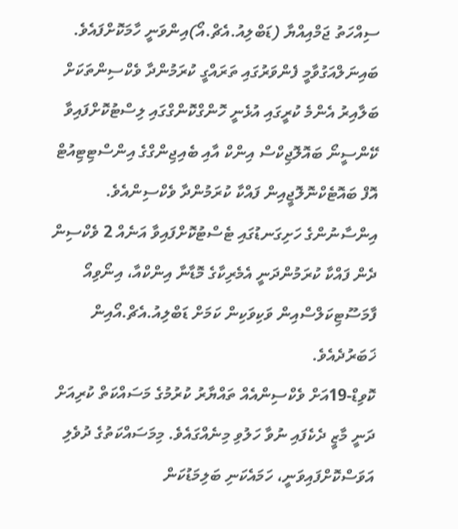ސިއްހަތު ޖަމްއިއްޔާ (ޑަބްލިއު.އެޗް.އޯ)އިންވަނީ ހާމަކޮށްފައެވެ.
ބައިނަލްއަގުވާމީ ފެންވަރުގައި ތަރައްގީ ކުރަމުންދާ ވެކްސިންތަކަށް ބަލާއިރު އެންމެ ކުރީގައި އުޅެނީ ހޮންގްކޮންގްގައި ލިސްޓުކޮށްފައިވާ ކޭންސީނޯ ބައޮލޮޖިކްސް އިންކް އާއި ބެއިޖިންގްގެ އިންސްޓިޓިއުޓް އޮފް ބައޮޓެކްނޮލޮޖީއިން ފައްކާ ކުރަމުންދާ ވެކްސިންއެވެ. އިންސާނުންގެ ހަށިގަނޑުގައި ޓެސްޓުކޮށްފައިވާ އަނެއް 2 ވެކްސިން ދެން ފައްކާ ކުރަމުންދަނީ އެމެރިކާގެ މޮޑާނާ އިންކްއާ، އިނޯވިއޯ ފާމަސޫޓިކަލްސްއިން ވަކިވަކިން ކަމަށް ޑަބްލިއު.އެޗް.އޯއިން ޚަބަރުދެއެވެ.
ކޮވިޑް-19އަށް ވެކްސިންއެއް ތައްޔާރު ކުރުމުގެ މަސައްކަތް ކުރިއަށް ދަނީ މާޒީ ދެކެފައި ނުވާ ހަލުވި މިނެއްގައެވެ. މިމަސައްކަތުގެ ދުވެލި އަވަސްކޮށްފައިވަނީ، ހަމައެކަނި ބަލިމަޑުކަން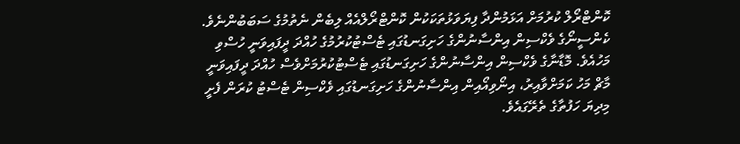ކޮންޓްރޯލް ކުރުމަށް އަޅަމުންދާ ފިޔަވަޅުތަކަކުން ކޮންޓްރޯލްއެއް ލިބެން ނެތުމުގެ ސަބަބުންނެވެ.
ކެންސީނޯގެ ވެކްސިން އިންސާނުންގެ ހަށިގަނޑުގައި ޓެސްޓުކުރުމުގެ ހުއްދަ ދީފައިވަނީ ހުސްވި މަހުއެވެ. މޮޑާނާގެ ވެކްސިން އިންސާނުންގެ ހަށިގަނޑުގައި ޓެސްޓުކުރުމަށްވެސް ހުއްދަ ދީފައިވަނީ މާޗް މަހު ކަމަށްވާއިރު، އިނޯވިއޯއިން އިންސާނުންގެ ހަށިގަނޑުގައި ވެކްސިން ޓެސްޓު ކުރަން ފެށީ މިދިޔަ ހަފުތާގެ ތެރޭގައެވެ.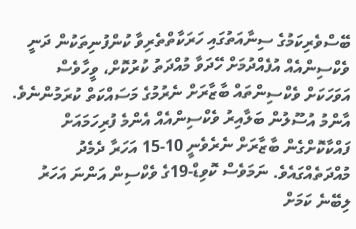ބޭސްވެރިކަމުގެ ސިނާއަތުގައި ހަރަކާތްތެރިވާ ކުންފުނިތަކުން ދަނީ ވެކްސިންއެއް އުފެއްދުމަށް ހޭދަވާ މުއްދަތު ކުރުކޮށް، ވީހާވެސް އަވަހަކަށް ވެކްސިންތައް ބާޒާރަށް ނެރުމުގެ މަސައްކަތް ކުރަމުންނެވެ. އާންމު އުސޫލުން ބަލާއިރު ވެކްސިންއެއް އެންމެ ފުރިހަމައަށް ފައްކާކޮށްގެން ބާޒާރަށް ނެރެވެނީ 10-15 އަހަރާ ދެމެދު މުއްދަތެއްގައެވެ. ނަމަވެސް ކޮވިޑް-19ގެ ވެކްސިން އަންނަ އަހަރު ލިބޭނެ ކަމަށް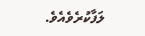ލަފާކުރެވެއެވެ.